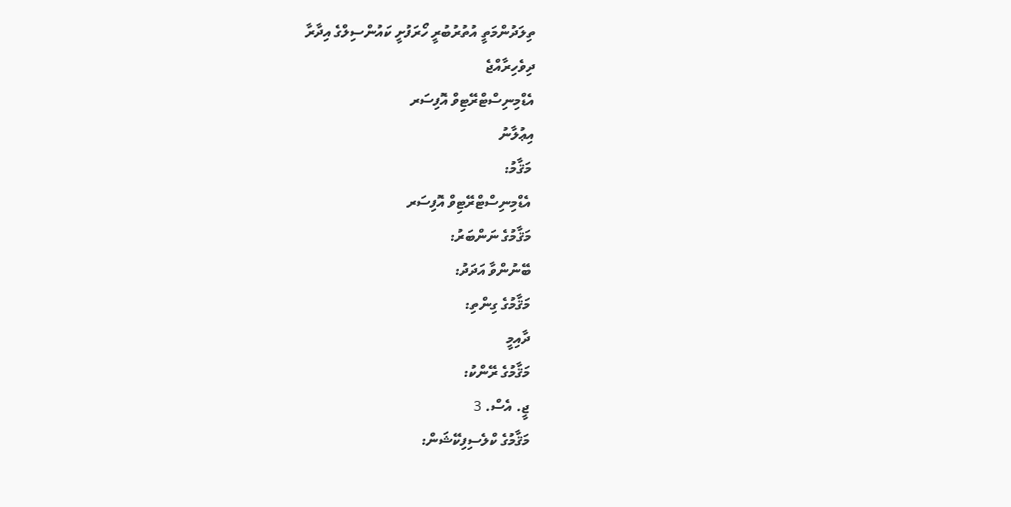ތިލަދުންމަތީ އުތުރުބުރީ ހޯރަފުށީ ކައުންސިލްގެ އިދާރާ
ދިވެހިރާއްޖެ
އެޑްމިނިސްޓްރޭޓިވް އޮފިސަރ
އިޢުލާނު
 މަޤާމު:
 އެޑްމިނިސްޓްރޭޓިވް އޮފިސަރ
 މަޤާމުގެ ނަންބަރު:
 ބޭނުންވާ އަދަދު:
 މަޤާމުގެ ގިންތި:
 ދާއިމީ
 މަޤާމުގެ ރޭންކު:
 ޖީ. އެސް. 3
 މަޤާމުގެ ކްލެސިފިކޭޝަން: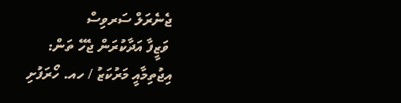ޖެނެރަލް ސަރވިސް
 ވަޒީފާ އަދާކުރަން ޖެހޭ ތަން:
އިޖުތިމާއީ މަރުކަޒު / ހއ. ހޯރަފުށި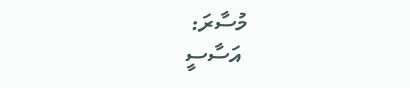މުސާރަ:
 އަސާސީ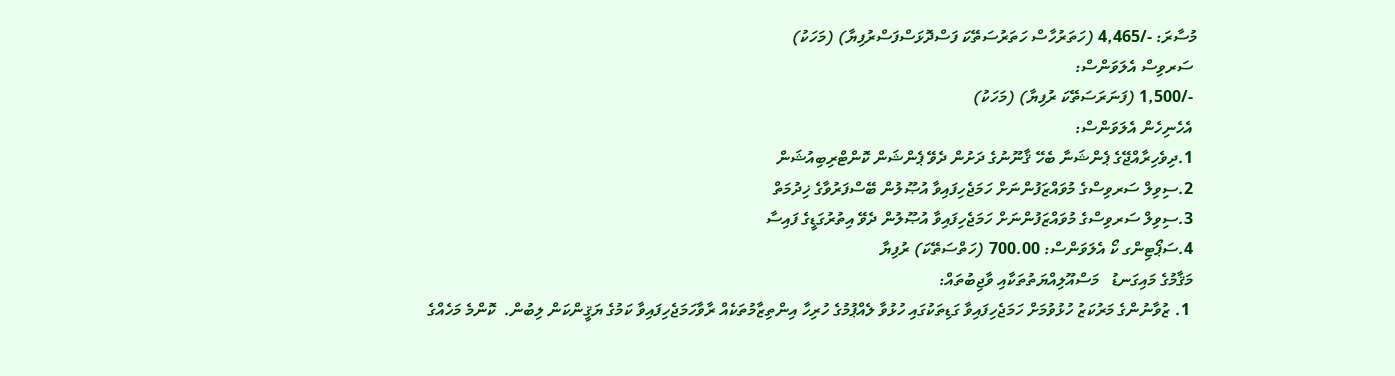މުސާރަ: -/4,465 (ހަތަރުހާސް ހަތަރުސަތޭކަ ފަސްދޮޅަސްފަސްރުފިޔާ) (މަހަކު)
 ސަރވިސް އެލަވަންސް:
 -/1,500 (ފަނަރަސަތޭކަ ރުފިޔާ) (މަހަކު)
 އެހެނިހެން އެލަވަންސް:
 1.ދިވެހިރާއްޖޭގެ ޕެންޝަނާ ބެހޭ ޤާނޫނުގެ ދަށުން ދެވޭ ޕެންޝަން ކޮންޓްރިބިއުޝަން
 2.ސިވިލް ސަރވިސްގެ މުވައްޒަފުންނަށް ހަމަޖެހިފައިވާ އުޞޫލުން ބޭސްފަރުވާގެ ޚިދުމަތް
 3.ސިވިލް ސަރވިސްގެ މުވައްޒަފުންނަށް ހަމަޖެހިފައިވާ އުޞޫލުން ދެވޭ އިތުރުގަޑީގެ ފައިސާ
 4.ސަޕޯޓިންގ ކޯ އެލަވަންސް: 700.00 (ހަތްސަތޭކަ) ރުފިޔާ
 މަޤާމުގެ މައިގަނޑު   މަސްއޫލިއްޔަތުތަކާއި ވާޖިބުތައް:
  1. ޒުވާނުންގެ މަރުކަޒު ހުޅުވުމަށް ހަމަޖެހިފައިވާ ގަޑިތަކުގައި ހުޅުވާ ލެއްޕުމުގެ ހުރިހާ އިންތިޒާމުތަކެއް ރާވާހަމަޖެހިފައިވާ ކަމުގެ ޔަޤީންކަން ލިބުން.  ކޮންމެ މަހެއްގެ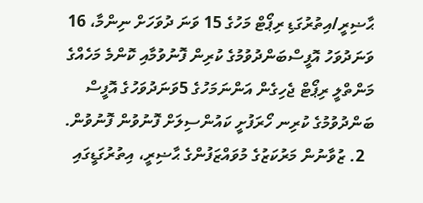ޙާޟިރީ/އިތުރުގަޑި ރިޕޯޓް މަހުގެ 15 ވަނަ ދުވަހަށް ނިންމާ، 16 ވަނަދުވަހު އޮފީސްބަންދުވުމުގެ ކުރިން ފޮނުވުމާއި ކޮންމެ މަހެއްގެ މަންތްލީ ރިޕޯޓް ޖެހިގެން އަންނަމަހުގެ 5ވަނަދުވަހުގެ އޮފީސް ބަންދުވުމުގެ ކުރިނ ހޯރަފުށީ ކައުންސިލަށް ފޮނުވުން ފޮނުވުން.
  2. ޒުވާނުން މަރުކަޒުގެ މުވައްޒަފުންގެ ޙާޟިރީ، އިތުރުގަޑީގައި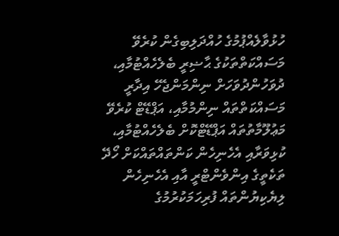ހުޅުވާލެއްޕުމުގެ ހުއްދަލިބިގެން ކުރެވޭ މަސައްކަތްތަކުގެ ޙާޟިރީ ބެލެހެއްޓުމާއި، ދުވަހުންދުވަހަށް ނިންމަންޖެހޭ އިދާރީ މަސައްކަތްތައް ނިންމުމާއި، އަޕްޑޭޓް ކުރެވޭ މަޢުލޫމާތުތައް އަޕްޑޭޓްކޮށް ބެލެހެއްޓުމާއި، ކުޅިވަރާއި އެހެނިހެން ކަންތައްތައްކަށް ހޯދޭ ތަކެތީގެ އިންވެންޓްރީ އާއި އެހެނިހެން ލިޔެކިޔުންތައް ފުރިހަމަކުރުމުގެ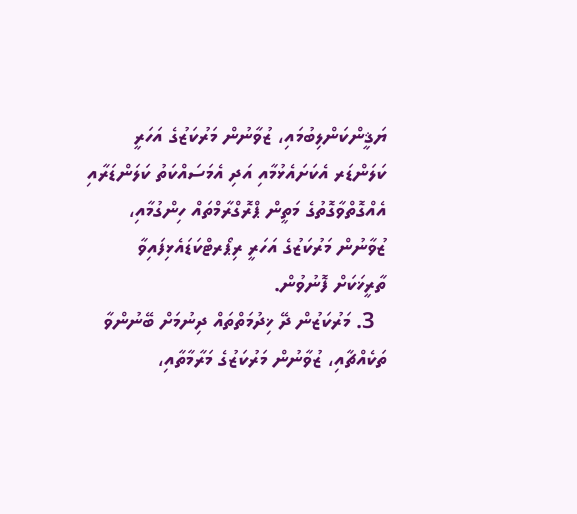ޔަޤީންކަންލިބުމައި، ޒުވާނުން މަރުކަޒުގެ އަހަރީ ކަލަންޑަރ އެކަށައެޅުމާއި އަދި އެމަސައްކަތު ކަލަންޑަރާއި އެއްގޮތްވާގޮތުގެ މަތީން ޕްރޮގްރާމްތައް ހިންގުމާއި، ޒުވާނުން މަރުކަޒުގެ އަހަރީ ރިޕޯރޓްކަޑައެޅިފައިވާ ތާރީޚަކަށް ފޮނުވުން.
  3. މަރުކަޒުން ދޭ ޚިދުމަތްތައް ދިނުމަށް ބޭނުންވާ ތަކެއްޗާއި، ޒުވާނުން މަރުކަޒުގެ މަރާމާތާއި،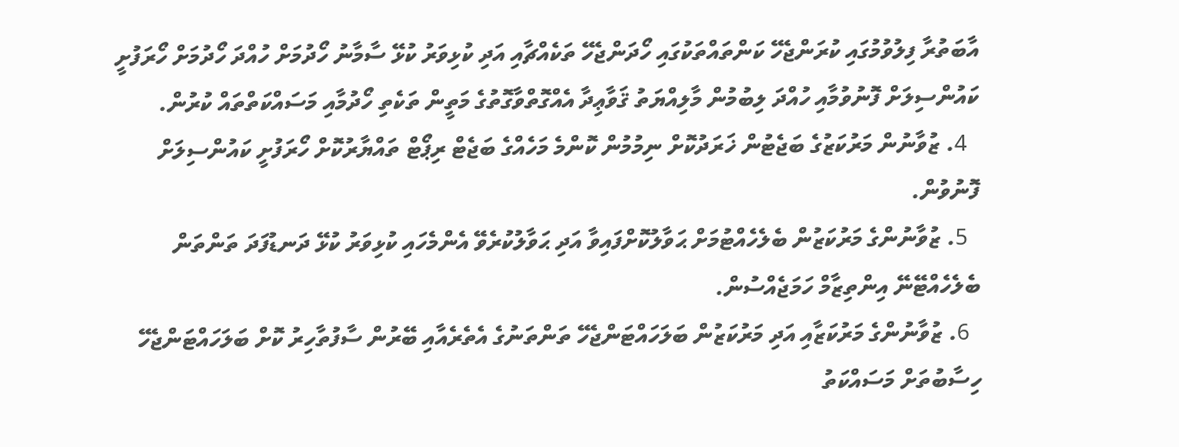އާބަތުރާ ފިލުވުމުގައި ކުރަންޖެހޭ ކަންތައްތަކުގައި ހޯދަންޖެހޭ ތަކެއްޗާއި އަދި ކުޅިވަރު ކުޅޭ ސާމާނު ހޯދުމަށް ހުއްދަ ހޯދުމަށް ހޯރަފުށީ ކައުންސިލަށް ފޮނުވުމާއި ހުއްދަ ލިބުމުން މާލިއްޔަތު ޤަވާޢިދާ އެއްގޮތްވާގޮތުގެ މަތީން ތަކެތި ހޯދުމާއި މަސައްކަތްތައް ކުރުން.
  4. ޒުވާނުން މަރުކަޒުގެ ބަޖެޓުން ޚަރަދުކޮށް ނިމުމުން ކޮންމެ މަހެއްގެ ބަޖެޓް ރިޕޯޓް ތައްޔާރުކޮށް ހޯރަފުށީ ކައުންސިލަށް ފޮނުވުން.
  5. ޒުވާނުންގެ މަރުކަޒުން ބެލެހެއްޓުމަށް ޙަވާލުކޮށްފައިވާ އަދި ޙަވާލުކުރެވޭ އެންމެހައި ކުޅިވަރު ކުޅޭ ދަނޑުފަދަ ތަންތަން ބެލެހެއްޓޭނޭ އިންތިޒާމް ހަމަޖެއްސުން.
  6. ޒުވާނުންގެ މަރުކަޒާއި އަދި މަރުކަޒުން ބަލަހައްޓަންޖެހޭ ތަންތަނުގެ އެތެރެއާއި ބޭރުން ސާފުތާހިރު ކޮށް ބަލަހައްޓަންޖެހޭ ހިސާބުތަށް މަސައްކަތު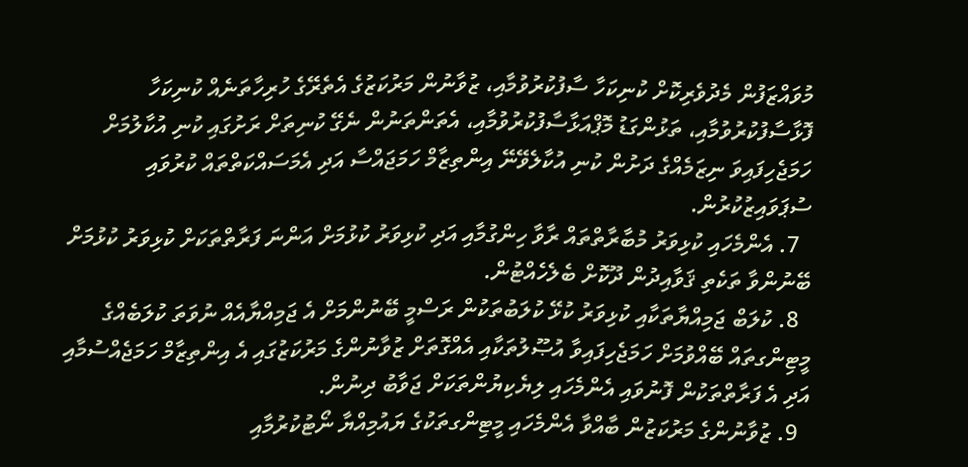މުވައްޒަފުން މެދުވެރިކޮށް ކުނިކަހާ ސާފުކުރުވުމާއި، ޒުވާނުން މަރުކަޒުގެ އެތެރޭގެ ހުރިހާތަނެއް ކުނިކަހާ ފޮޅާސާފުކުރުވުމާއި، ތަޅުންގަޑު މޮޕްއަޅާސާފުކުރުވުމާއި، އެތަންތަނުން ނެގޭ ކުނިތަށް ރަށުގައި ކުނި އުކާލުމަށް ހަމަޖެހިފައިވަ ނިޒަމެއްގެ ދަށުން ކުނި އުކާލެވޭނޭ އިންތިޒާމް ހަމަޖައްސާ އަދި އެމަސައްކަތްތައް ކުރުވައި ސުޕަވައިޒުކުރުން.
  7. އެންމެހައި ކުޅިވަރު މުބާރާތްތައް ރާވާ ހިންގުމާއި އަދި ކުޅިވަރު ކުޅުމަށް އަންނަ ފަރާތްތަކަށް ކުޅިވަރު ކުޅުމަށް ބޭނުންވާ ތަކެތި ޤަވާއިދުން ދޫކޮށް ބެލެހެއްޓުން.
  8. ކުލަބް ޖަމިއްޔާތަކާއި ކުޅިވަރު ކުޅޭ ކުލަބުތަކުން ރަސްމީ ބޭނުންމަށް އެ ޖަމިއްޔާއެއް ނުވަތަ ކުލަބެއްގެ މީޓިންގތައް ބޭއްވުމަށް ހަމަޖެހިފައިވާ އުޞޫލުތަކާއި އެއްގޮތަށް ޒުވާނުންގެ މަރުކަޒުގައި އެ އިންތިޒާމް ހަމަޖެއްސުމާއި އަދި އެ ފަރާތްތަކުން ފޮނުވައި އެންމެހައި ލިޔެކިޔުންތަކަށް ޖަވާބު ދިނުން.
  9. ޒުވާނުންގެ މަރުކަޒުން ބާއްވާ އެންމެހައި މީޓިންގތަކުގެ ޔައުމިއްޔާ ނޯޓުކުރުމާއި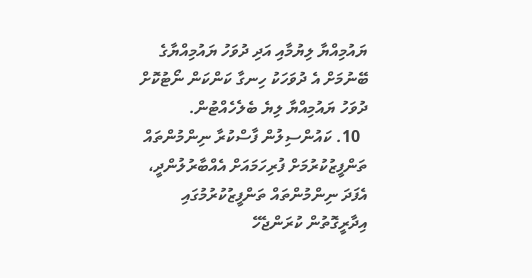ޔައުމިއްޔާ ލިޔުމާއި އަދި ދުވަހު ޔައުމިއްޔާގެ ބޭނުމަށް އެ ދުވަހަކު ހިނގާ ކަންކަން ނޯޓުކޮށް ދުވަހު ޔައުމިއްޔާ ލިޔެ ބެލެހެއްޓުން.
  10. ކައުންސިލުން ފާސްކުރާ ނިންމުންތައް ތަންފީޒުކުރުމަށް ފުރިހަމައަށް އެއްބާރުލުންދީ، އެފަދަ ނިންމުންތައް ތަންފީޒުކުރުމުގައި އިދާރީގޮތުން ކުރަންޖެހޭ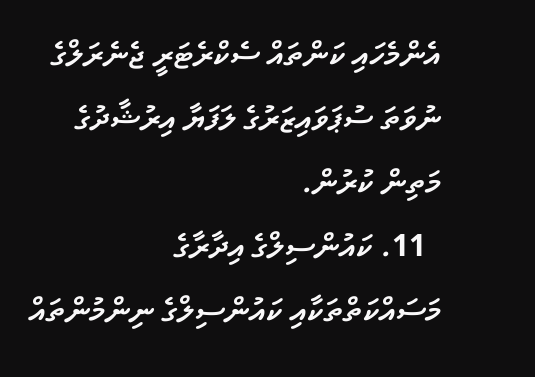އެންމެހައި ކަންތައް ސެކްރެޓަރީ ޖެނެރަލްގެ ނުވަތަ ސުޕަވައިޒަރުގެ ލަފަޔާ އިރުޝާދުގެ މަތިން ކުރުން.
  11. ކައުންސިލްގެ އިދާރާގެ މަސައްކަތްތަކާއި ކައުންސިލްގެ ނިންމުންތައް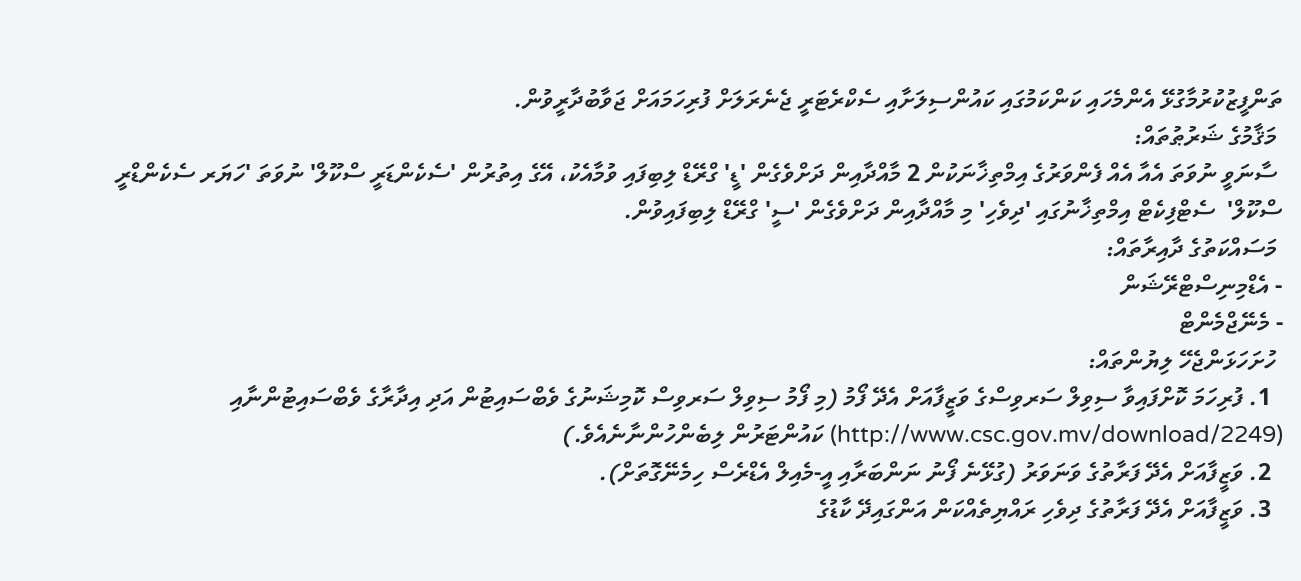ތަންފީޒުކުރުމާގުޅޭ އެންމެހައި ކަންކަމުގައި ކައުންސިލަށާއި ސެކްރެޓަރީ ޖެނެރަލަށް ފުރިހަމައަށް ޖަވާބުދާރީވުން.
 މަޤާމުގެ ޝަރުޠުތައް:
 ސާނަވީ ނުވަތަ އެއާ އެއް ފެންވަރުގެ އިމްތިޚާނަކުން 2 މާއްދާއިން ދަށްވެގެން 'ޑީ' ގްރޭޑް ލިބިފައި ވުމާއެކު، އޭގެ އިތުރުން 'ސެކެންޑަރީ ސްކޫލް' ނުވަތަ 'ހަޔަރ ސެކެންޑްރީ ސްކޫލް'  ސެޓްފިކެޓް އިމްތިޚާނުގައި 'ދިވެހި' މި މާއްދާއިން ދަށްވެގެން 'ސީ' ގްރޭޑް ލިބިފައިވުން.
 މަސައްކަތުގެ ދާއިރާތައް:
- އެޑްމިނިސްޓްރޭޝަން
- މެނޭޖްމެންޓް
 ހުށަހަޅަންޖެހޭ ލިޔުންތައް:
  1. ފުރިހަމަ ކޮށްފައިވާ ސިވިލް ސަރވިސްގެ ވަޒީފާއަށް އެދޭ ފޯމު (މި ފޯމު ސިވިލް ސަރވިސް ކޮމިޝަނުގެ ވެބްސައިޓުން އަދި އިދާރާގެ ވެބްސައިޓުންނާއި (http://www.csc.gov.mv/download/2249) ކައުންޓަރުން ލިބެންހުންނާނެއެވެ.)
  2. ވަޒީފާއަށް އެދޭ ފަރާތުގެ ވަނަވަރު (ގުޅޭނެ ފޯނު ނަންބަރާއި އީ-މެއިލް އެޑްރެސް ހިމެނޭގޮތަށް).
  3. ވަޒީފާއަށް އެދޭ ފަރާތުގެ ދިވެހި ރައްޔިތެއްކަން އަންގައިދޭ ކާޑުގެ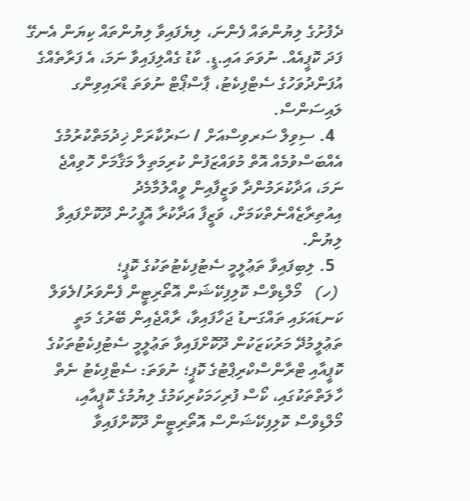ދެފުށުގެ ލިޔުންތައް ފެންނަ، ލިޔެފައިވާ ލިޔުންތައް ކިޔަން އެނގޭ ފަދަ ކޮޕީއެއް. ނުވަތަ އައި.ޑީ. ކާޑު ގެއްލިފައިވާ ނަމަ، އެ ފަރާތެއްގެ އުފަންދުވަހުގެ ސެޓްފިކެޓު، ޕާސްޕޯޓް ނުވަތަ ޑްރައިވިންގ ލައިސަންސް.
  4. ސިވިލް ސަރވިސްއަށް / ސަރުކާރަށް ޚިދުމަތްކުރުމުގެ އެއްބަސްވުމެއް އޮތް މުވައްޒަފުން ކުރިމަތިލާ މަޤާމަށް ހޮވިއްޖެ ނަމަ، އަދާކުރަމުންދާ ވަޒީފާއިން ވީއްލުމާމެދު އިއުތިރާޒެއްނެތްކަމަށް، ވަޒީފާ އަދާކުރާ އޮފީހުން ދޫކޮށްފައިވާ ލިޔުން.
  5. ލިބިފައިވާ ތަޢުލީމީ ސެޓުފިކެޓުތަކުގެ ކޮޕީ؛
 (ހ)   މޯލްޑިވްސް ކޮލިފިކޭޝަން އޮތޯރިޓީން ފެންވަރު/ލެވަލް ކަނޑައަޅައި ތައްގަނޑު ޖަހާފައިވާ، ރާއްޖެއިން ބޭރުގެ މަތީ ތަޢުލީމުދޭ މަރުކަޒަކުން ދޫކޮށްފައިވާ ތަޢުލީމީ ސެޓުފިކެޓުތަކުގެ ކޮޕީއާއި ޓްރާންސްކްރިޕްޓުގެ ކޮޕީ؛ ނުވަތަ: ސެޓްފިކެޓު ނެތް ހާލަތްތަކުގައި، ކޯސް ފުރިހަމަކުރިކަމުގެ ލިޔުމުގެ ކޮޕީއާއި، މޯލްޑިވްސް ކޮލިފިކޭޝަންސް އޮތޯރިޓީން ދޫކޮށްފައިވާ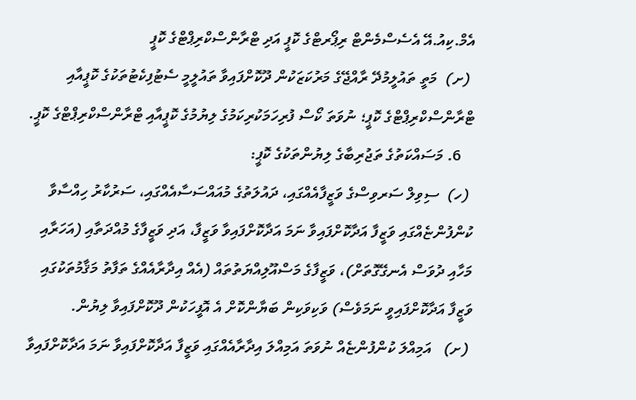އެމް.ކިއު.އޭ އެސެސްމެންޓް ރިޕޯރޓްގެ ކޮޕީ އަދި ޓްރާންސްކްރިޕްޓްގެ ކޮޕީ
 (ށ)  މަތީ ތައުލީމުދޭ ރާއްޖޭގެ މަރުކަޒަކުން ދޫކޮށްފައިވާ ތައުލީމީ ސެޓުފިކެޓުތަކުގެ ކޮޕީއާއި ޓްރާންސްކްރިޕްޓްގެ ކޮޕީ؛ ނުވަތަ ކޯސް ފުރިހަމަކުރިކަމުގެ ލިޔުމުގެ ކޮޕީއާއި ޓްރާންސްކްރިޕްޓްގެ ކޮޕީ.
   6. މަސައްކަތުގެ ތަޖުރިބާގެ ލިޔުންތަކުގެ ކޮޕީ:
 (ހ)  ސިވިލް ސަރވިސްގެ ވަޒީފާއެއްގައި، ދައުލަތުގެ މުއައްސަސާއެއްގައި، ސަރުކާރު ހިއްސާވާ ކުންފުންޏެއްގައި ވަޒީފާ އަދާކޮށްފައިވާ ނަމަ އަދާކޮށްފައިވާ ވަޒީފާ، އަދި ވަޒީފާގެ މުއްދަތާއި (އަހަރާއި މަހާއި ދުވަސް އެނގޭގޮތަށް)، ވަޒީފާގެ މަސްއޫލިއްޔަތުތައް (އެއް އިދާރާއެއްގެ ތަފާތު މަޤާމުތަކުގައި ވަޒީފާ އަދާކޮށްފައިވީ ނަމަވެސް) ވަކިވަކިން ބަޔާންކޮށް އެ އޮފީހަކުން ދޫކޮށްފައިވާ ލިޔުން.
 (ށ)   އަމިއްލަ ކުންފުންޏެއް ނުވަތަ އަމިއްލަ އިދާރާއެއްގައި ވަޒީފާ އަދާކޮށްފައިވާ ނަމަ އަދާކޮށްފައިވާ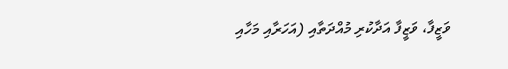ވަޒީފާ، ވަޒީފާ އަދާކުރި މުއްދަތާއި (އަހަރާއި މަހާއި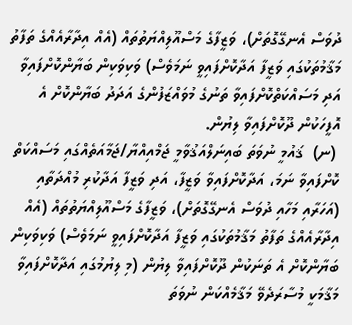ދުވަސް އެނގޭގޮތަށް)، ވަޒީފާގެ މަސްއޫލިއްޔަތުތައް (އެއް އިދާރާއެއްގެ ތަފާތު މަޤާމުތަކުގައި ވަޒީފާ އަދާކޮށްފައިވީ ނަމަވެސް) ވަކިވަކިން ބަޔާންކޮށްފައިވާ އަދި މަސައްކަތްކޮށްފައިވާ ތަނުގެ މުވައްޒަފުންގެ އަދަދު ބަޔާންކޮށް އެ އޮފީހަކުން ދޫކޮށްފައިވާ ލިޔުން.
 (ނ)  ޤައުމީ ނުވަތަ ބައިނަލްއަޤުވާމީ ޖަމްއިއްޔާ/ޖަމާއަތެއްގައި މަސައްކަތް ކޮށްފައިވާ ނަމަ، އަދާކޮށްފައިވާ ވަޒީފާ، އަދި ވަޒީފާ އަދާކުރި މުއްދަތާއި (އަހަރާއި މަހާއި ދުވަސް އެނގޭގޮތަށް)، ވަޒީފާގެ މަސްއޫލިއްޔަތުތައް (އެއް އިދާރާއެއްގެ ތަފާތު މަޤާމުތަކުގައި ވަޒީފާ އަދާކޮށްފައިވީ ނަމަވެސް) ވަކިވަކިން ބަޔާންކޮށް އެ ތަނަކުން ދޫކޮށްފައިވާ ލިޔުން (މި ލިޔުމުގައި އަދާކޮށްފައިވާ މަޤާމަކީ މުސާރަދެވޭ މަޤާމެއްކަން ނުވަތަ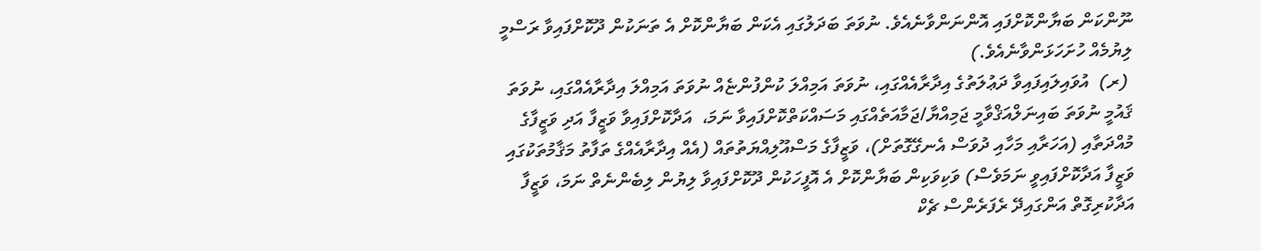ނޫންކަން ބަޔާންކޮށްފައި އޮންނަންވާނެއެވެ. ނުވަތަ ބަދަލުގައި އެކަން ބަޔާންކޮށް އެ ތަނަކުން ދޫކޮށްފައިވާ ރަސްމީ ލިޔުމެއް ހުށަހަޅަންވާނެއެވެ.)
 (ރ)  އުވައިލައިފައިވާ ދަޢުލަތުގެ އިދާރާއެއްގައި، ނުވަތަ އަމިއްލަ ކުންފުންޏެއް ނުވަތަ އަމިއްލަ އިދާރާއެއްގައި، ނުވަތަ ޤައުމީ ނުވަތަ ބައިނަލްއަޤްވާމީ ޖަމިއްޔާ/ޖަމާއަތެއްގައި މަސައްކަތްކޮށްފައިވާ ނަމަ،  އަދާކޮށްފައިވާ ވަޒީފާ އަދި ވަޒީފާގެ މުއްދަތާއި (އަހަރާއި މަހާއި ދުވަސް އެނގޭގޮތަށް)، ވަޒީފާގެ މަސްއޫލިއްޔަތުތައް (އެއް އިދާރާއެއްގެ ތަފާތު މަޤާމުތަކުގައި ވަޒީފާ އަދާކޮށްފައިވީ ނަމަވެސް) ވަކިވަކިން ބަޔާންކޮށް އެ އޮފީހަކުން ދޫކޮށްފައިވާ ލިޔުން ލިބެންނެތް ނަމަ، ވަޒީފާ އަދާކުރިގޮތް އަންގައިދޭ ރެފަރެންސް ޗެކް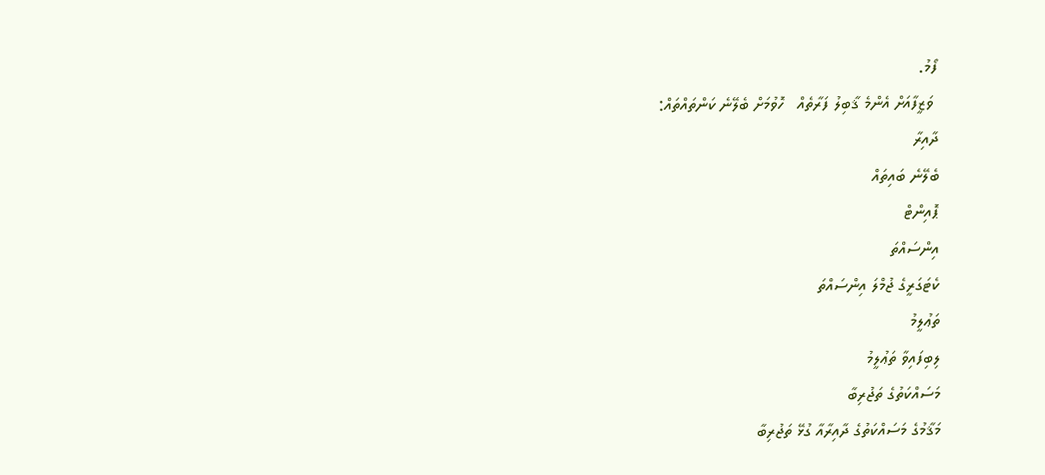ފޯމު.
 ވަޒީފާއަށް އެންމެ ޤާބިލު ފަރާތެއް   ހޮވުމަށް ބެލޭނެ ކަންތައްތައް:
ދާއިރާ
ބެލޭނެ ބައިތައް
ޕޮއިންޓް
އިންސައްތަ
ކެޓަގަރީގެ ޖުމްލަ އިންސައްތަ
ތަޢުލީމު
ލިބިފައިވާ ތަޢުލީމު
މަސައްކަތުގެ ތަޖުރިބާ
މަޤާމުގެ މަސައްކަތުގެ ދާއިރާއާ ގުޅޭ ތަޖުރިބާ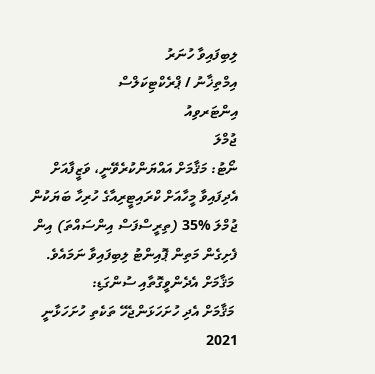ލިބިފައިވާ ހުނަރު
އިމްތިޚާނު / ޕްރެކްޓިކަލްސް
އިންޓަރވިއު
ޖުމްލަ
ނޯޓު: މަޤާމަށް އައްޔަންކުރެވޭނީ، ވަޒީފާއަށް އެދިފައިވާ މީހާއަށް ކްރައިޓީރިއާގެ ހުރިހާ ބަޔަކުން ޖުމްލަ %35 (ތިރީސްފަސް އިންސައްތަ) އިން ފެށިގެން މަތިން ޕޮއިންޓު ލިބިފައިވާ ނަމައެވެ.
 މަޤާމަށް އެދެންވީގޮތާއި ސުންގަޑި:
 މަޤާމަށް އެދި ހުށަހަޅަންޖެހޭ ތަކެތި ހުށަހަޅާނީ 2021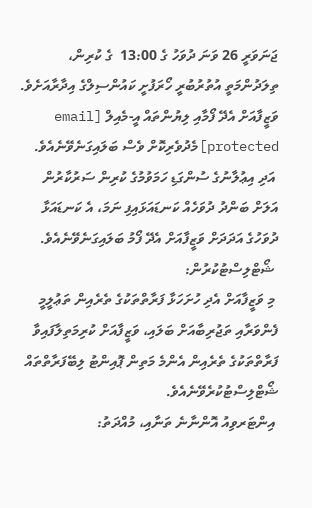ޖަނަވަރީ 26 ވަނަ ދުވަހު ގެ 13:00  ގެ ކުރިން، ތިލަދުންމަތީ އުތުރުބުރީ ހޯރަފުށީ ކައުންސިލްގެ އިދާރާއަށެވެ. ވަޒީފާއަށް އެދޭ ފޯމާއި ލިޔުންތައް އީ-މެއިލް [email protected]މެދުވެރިކޮށް ވެސް ބަލައިގަނެވޭނެއެވެ.
 އަދި އިޢުލާނުގެ ސުންގަޑި ހަމަވުމުގެ ކުރިން ސަރުކާރުން އަލަށް ބަންދު ދުވަހެއް ކަނޑައަޅައިފި ނަމަ، އެ ކަނޑައަޅާ ދުވަހުގެ އަދަދަށް ވަޒީފާއަށް އެދޭ ފޯމު ބަލައިގަނެވޭނެއެވެ.
 ޝޯޓްލިސްޓުކުރުން:
 މި ވަޒީފާއަށް އެދި ހުށަހަޅާ ފަރާތްތަކުގެ ތެރެއިން ތަޢުލީމީ ފެންވަރާއި ތަޖުރިބާއަށް ބަލައި، ވަޒީފާއަށް ކުރިމަތިލާފައިވާ ފަރާތްތަކުގެ ތެރެއިން އެންމެ މަތިން ޕޮއިންޓު ލިބޭފަރާތްތައް ޝޯޓްލިސްޓުކުރެވޭނެއެވެ.
 އިންޓަރވިއު އޮންނާނެ ތަނާއި، މުއްދަތު: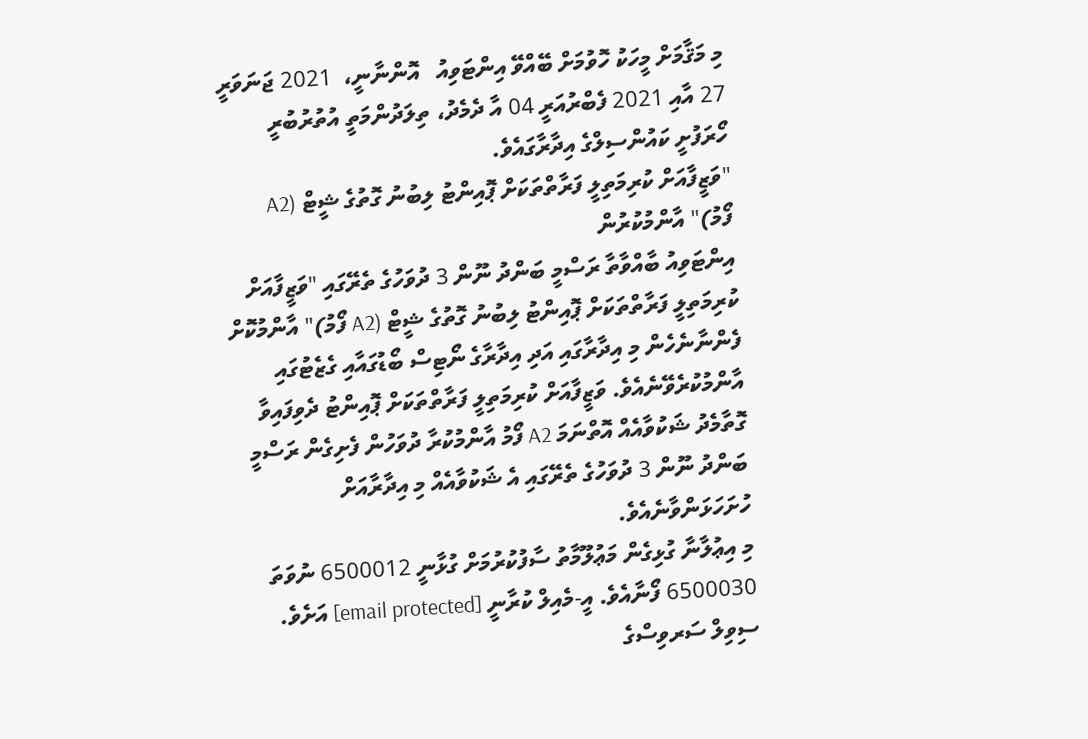މި މަޤާމަށް މީހަކު ހޮވުމަށް ބޭއްވޭ އިންޓަވިއު   އޮންނާނީ،  2021 ޖަނަވަރީ 27 އާއި 2021 ފެބްރުއަރީ 04 އާ ދެމެދު، ތިލަދުންމަތީ އުތުރުބުރީ ހޯރަފުށީ ކައުންސިލްގެ އިދާރާގައެވެ.
"ވަޒީފާއަށް ކުރިމަތިލީ ފަރާތްތަކަށް ޕޮއިންޓު ލިބުނު ގޮތުގެ ޝީޓް (A2 ފޯމު)" އާންމުކުރުން
އިންޓަވިއު ބާއްވާތާ ރަސްމީ ބަންދު ނޫން 3 ދުވަހުގެ ތެރޭގައި "ވަޒީފާއަށް ކުރިމަތިލީ ފަރާތްތަކަށް ޕޮއިންޓު ލިބުނު ގޮތުގެ ޝީޓް (A2 ފޯމު)" އާންމުކޮށް ފެންނާނެހެން މި އިދާރާގައި އަދި އިދާރާގެ ނޯޓިސް ބޯޑުގައާއި ގެޒެޓުގައި  އާންމުކުރެވޭނެއެވެ. ވަޒީފާއަށް ކުރިމަތިލީ ފަރާތްތަކަށް ޕޮއިންޓު ދެވިފައިވާ ގޮތާމެދު ޝަކުވާއެއް އޮތްނަމަ A2 ފޯމު އާންމުކުރާ ދުވަހުން ފެށިގެން ރަސްމީ ބަންދު ނޫން 3 ދުވަހުގެ ތެރޭގައި އެ ޝަކުވާއެއް މި އިދާރާއަށް ހުށަހަޅަންވާނެއެވެ.
މި އިޢުލާނާ ގުޅިގެން މަޢުލޫމާތު ސާފުކުރުމަށް ގުޅާނީ 6500012 ނުވަތަ 6500030 ފޯނާއެވެ. އީ-މެއިލް ކުރާނީ [email protected] އަށެވެ. ސިވިލް ސަރވިސްގެ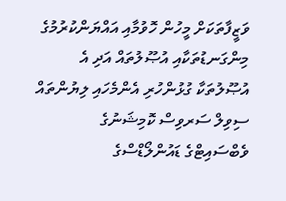ވަޒީފާތަކަށް މީހުން ހޮވުމާއި އައްޔަންކުރުމުގެ މިންގަނޑުތަކާއި އުޞޫލުތައް އަދި އެ އުޞޫލުތަކާ ގުޅުންހުރި އެންމެހައި ލިޔުންތައް ސިވިލް ސަރވިސް ކޮމިޝަނުގެ ވެބްސައިޓްގެ ޑައުންލޯޑްސްގެ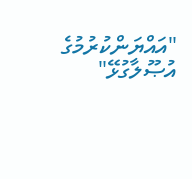"އައްޔަންކުރުމުގެ އުޞޫލާގުޅޭ"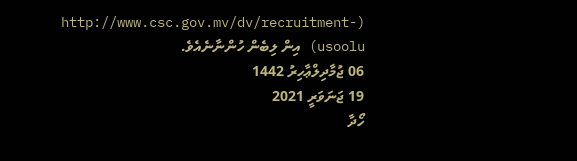(http://www.csc.gov.mv/dv/recruitment-usoolu) އިން ލިބެން ހުންނާނެއެވެ.
06 ޖުމާދިލްޢާހިރު 1442
19 ޖަނަވަރީ 2021
ހޯދާ